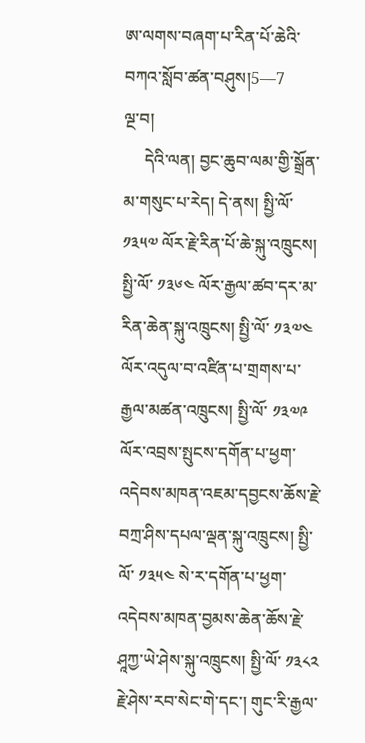ཨ་ལགས་བཞག་པ་རིན་པོ་ཆེའི་བཀའ་སློབ་ཚན་བཤུས།5—7
ལྔ་བ།
     དེའི་ལན། བྱང་ཆུབ་ལམ་གྱི་སྒྲོན་མ་གསུང་པ་རེད། དེ་ནས། སྤྱི་ལོ་ ༡༣༥༧ ལོར་རྗེ་རིན་པོ་ཆེ་སྐུ་འཁྲུངས། སྤྱི་ལོ་ ༡༣༦༤ ལོར་རྒྱལ་ཚབ་དར་མ་རིན་ཆེན་སྐུ་འཁྲུངས། སྤྱི་ལོ་ ༡༣༧༤ ལོར་འདུལ་བ་འཛིན་པ་གྲགས་པ་རྒྱལ་མཚན་འཁྲུངས། སྤྱི་ལོ་ ༡༣༧༩ ལོར་འབྲས་སྤུངས་དགོན་པ་ཕྱག་འདེབས་མཁན་འཇམ་དབྱངས་ཆོས་རྗེ་བཀྲ་ཤིས་དཔལ་ལྡན་སྐུ་འཁྲུངས། སྤྱི་ལོ་ ༡༣༥༤ སེ་ར་དགོན་པ་ཕྱག་འདེབས་མཁན་བྱམས་ཆེན་ཆོས་རྗེ་ཤཱཀྱ་ཡེ་ཤེས་སྐུ་འཁྲུངས། སྤྱི་ལོ་ ༡༣༨༢ རྗེ་ཤེས་རབ་སེང་གེ་དང་། གུང་རི་རྒྱལ་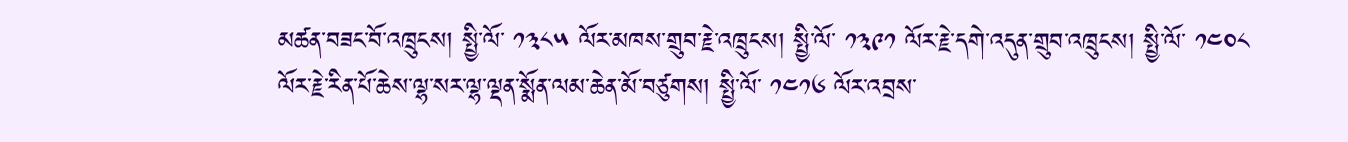མཚན་བཟང་བོ་འཁྲུངས། སྤྱི་ལོ་ ༡༣༨༥ ལོར་མཁས་གྲུབ་རྗེ་འཁྲུངས། སྤྱི་ལོ་ ༡༣༩༡ ལོར་རྗེ་དགེ་འདུན་གྲུབ་འཁྲུངས། སྤྱི་ལོ་ ༡༤༠༨ ལོར་རྗེ་རིན་པོ་ཆེས་ལྷ་སར་ལྷ་ལྡན་སྨོན་ལམ་ཆེན་མོ་བཙུགས། སྤྱི་ལོ་ ༡༤༡༦ ལོར་འབྲས་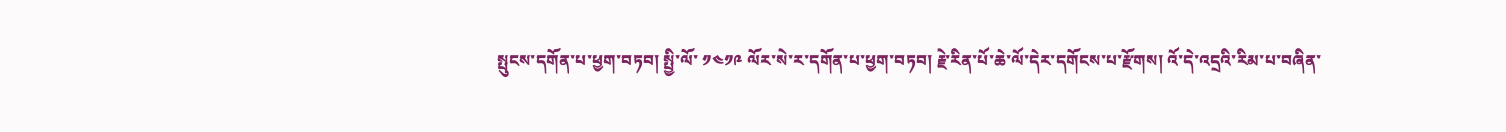སྤུངས་དགོན་པ་ཕྱག་བཏབ། སྤྱི་ལོ་ ༡༤༡༩ ལོར་སེ་ར་དགོན་པ་ཕྱག་བཏབ། རྗེ་རིན་པོ་ཆེ་ལོ་དེར་དགོངས་པ་རྫོགས། འོ་དེ་འདྲའི་རིམ་པ་བཞིན་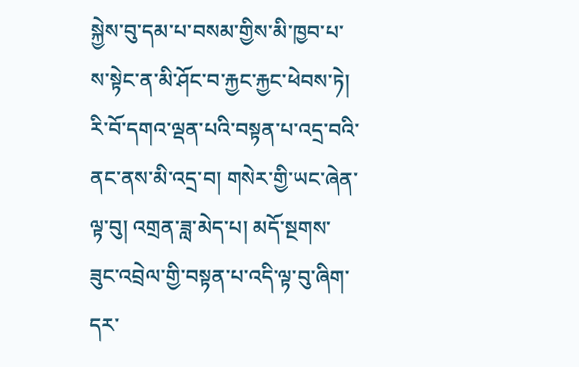སྐྱེས་བུ་དམ་པ་བསམ་གྱིས་མི་ཁྱབ་པ་ས་སྟེང་ན་མི་ཤོང་བ་རྐྱང་རྐྱང་ཕེབས་ཏེ། རི་བོ་དགའ་ལྡན་པའི་བསྟན་པ་འདྲ་བའི་ནང་ནས་མི་འདྲ་བ། གསེར་གྱི་ཡང་ཞེན་ལྟ་བུ། འགྲན་ཟླ་མེད་པ། མདོ་སྔགས་ཟུང་འབྲེལ་གྱི་བསྟན་པ་འདི་ལྟ་བུ་ཞིག་དར་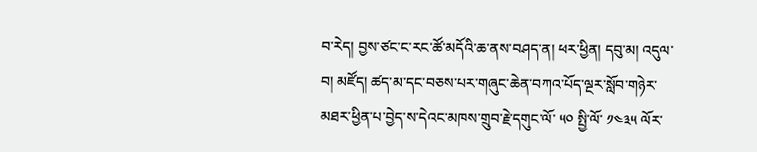བ་རེད། བྱས་ཙང་ང་རང་ཚོ་མདོའི་ཆ་ནས་བཤད་ན། ཕར་ཕྱིན། དབུ་མ། འདུལ་བ། མཛོད། ཚད་མ་དང་བཅས་པར་གཞུང་ཆེན་བཀའ་པོད་ལྔར་སློབ་གཉེར་མཐར་ཕྱིན་པ་བྱེད་ས་དེའང་མཁས་གྲུབ་རྗེ་དགུང་ལོ་ ༥༠ སྤྱི་ལོ་ ༡༤༣༥ ལོར་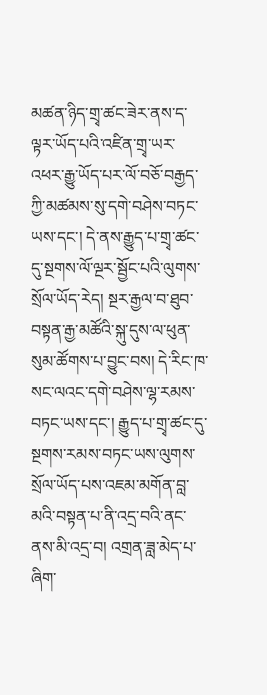མཚན་ཉིད་གྲྭ་ཚང་ཟེར་ནས་ད་ལྟར་ཡོད་པའི་འཛིན་གྲྭ་ཡར་འཕར་རྒྱུ་ཡོད་པར་ལོ་བཅོ་བརྒྱད་ཀྱི་མཚམས་སུ་དགེ་བཤེས་བཏང་ཡས་དང་། དེ་ནས་རྒྱུད་པ་གྲྭ་ཚང་དུ་སྔགས་ལོ་ལྔར་སྦྱོང་པའི་ལུགས་སྲོལ་ཡོད་རེད། སྔར་རྒྱལ་བ་ཐུབ་བསྟན་རྒྱ་མཚོའི་སྐུ་དུས་ལ་ཕུན་སུམ་ཚོགས་པ་བྱུང་བས། དེ་རིང་ཁ་སང་ལའང་དགེ་བཤེས་ལྷ་རམས་བཏང་ཡས་དང་། རྒྱུད་པ་གྲྭ་ཚང་དུ་སྔགས་རམས་བཏང་ཡས་ལུགས་སྲོལ་ཡོད་པས་འཇམ་མགོན་བླ་མའི་བསྟན་པ་ནི་འདྲ་བའི་ནང་ནས་མི་འདྲ་བ། འགྲན་ཟླ་མེད་པ་ཞིག་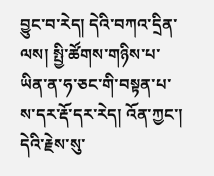བྱུང་བ་རེད། དེའི་བཀའ་དྲིན་ལས། སྤྱི་ཚོགས་གཉིས་པ་ཡིན་ན་ཧ་ཅང་གི་བསྟན་པ་ས་དར་རྡོ་དར་རེད། འོན་ཀྱང་། དེའི་རྗེས་སུ་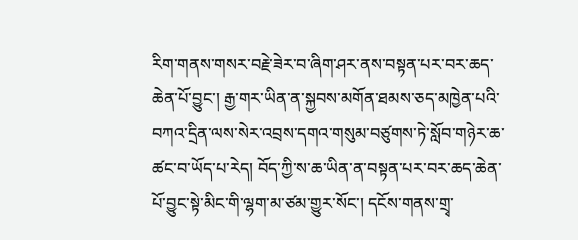རིག་གནས་གསར་བརྗེ་ཟེར་བ་ཞིག་ཤར་ནས་བསྟན་པར་བར་ཆད་ཆེན་པོ་བྱུང་། རྒྱ་གར་ཡིན་ན་སྐྱབས་མགོན་ཐམས་ཅད་མཁྱེན་པའི་བཀའ་དྲིན་ལས་སེར་འབྲས་དགའ་གསུམ་བཙུགས་ཏེ་སློབ་གཉེར་ཆ་ཚང་བ་ཡོད་པ་རེད། བོད་ཀྱི་ས་ཆ་ཡིན་ན་བསྟན་པར་བར་ཆད་ཆེན་པོ་བྱུང་སྟེ་མིང་གི་ལྷག་མ་ཙམ་གྱུར་སོང་། དངོས་གནས་གྲྭ་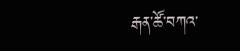རྒན་ཚོ་བཀའ་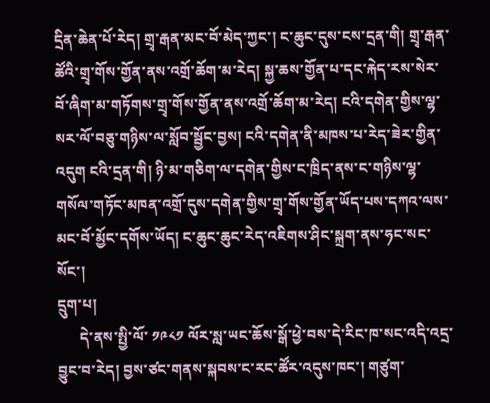དྲིན་ཆེན་པོ་རེད། གྲྭ་རྒན་མང་བོ་མེད་ཀྱང་། ང་ཆུང་དུས་ངས་དྲན་གི། གྲྭ་རྒན་ཚོའི་གྲྭ་གོས་གྱོན་ནས་འགྲོ་ཆོག་མ་རེད། སྐྱ་ཆས་གྱོན་པ་དང་རྐེད་རས་སེར་བོ་ཞིག་མ་གཏོགས་གྲྭ་གོས་གྱོན་ནས་འགྲོ་ཆོག་མ་རེད། ངའི་དགེན་གྱིས་ལྷ་སར་ལོ་བཅུ་གཉིས་ལ་སློབ་སྦྱོང་བྱས། ངའི་དགེན་ནི་མཁས་པ་རེད་ཟེར་གྱིན་འདུག ངའི་དྲན་གི། ཉི་མ་གཅིག་ལ་དགེན་གྱིས་ང་ཁྲིད་ནས་ང་གཉིས་ལྷ་གསོལ་གཏོང་མཁན་འགྲོ་དུས་དགེན་གྱིས་གྲྭ་གོས་གྱོན་ཡོད་པས་དཀའ་ལས་མང་བོ་མྱོང་དགོས་ཡོད། ང་ཆུང་ཆུང་རེད་འཇིགས་ཤིང་སྐྲག་ནས་ཧང་སང་སོང་།
དྲུག་པ།
      དེ་ནས་སྤྱི་ལོ་ ༡༩༨༡ ལོར་སླ་ཡང་ཆོས་སྒོ་ཕྱེ་བས་དེ་རིང་ཁ་སང་འདི་འདྲ་བྱུང་བ་རེད། བྱས་ཙང་གནས་སྐབས་ང་རང་ཚོར་འདུས་ཁང་། གཙུག་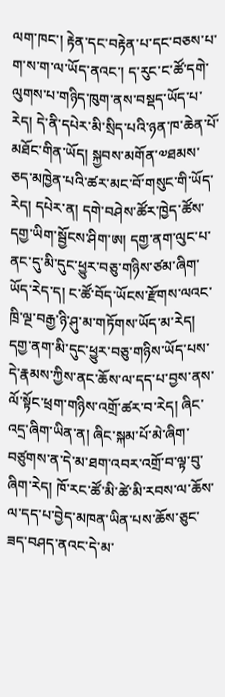ལག་ཁང་། རྟེན་དང་བརྟེན་པ་དང་བཅས་པ་ག་ས་ག་ལ་ཡོད་ནའང་། ད་རུང་ང་ཚོ་དགེ་ལུགས་པ་གཉིད་ཁུག་ནས་བསྡད་ཡོད་པ་རེད། དེ་ནི་དཔེར་མི་སྲིད་པའི་ཉན་ཁ་ཆེན་པོ་མཐོང་གིན་ཡོད། སྐྱབས་མགོན་༧ཐམས་ཅད་མཁྱེན་པའི་ཚར་མང་བོ་གསུང་གི་ཡོད་རེད། དཔེར་ན། དགེ་བཤེས་ཚོར་ཁྱེད་ཚོས་དགྱ་ཡིག་སྦྱོངས་ཤིག་ཨ། དགྱ་ནག་ལུང་པ་ནང་དུ་མི་དུང་ཕྱུར་བཅུ་གཉིས་ཙམ་ཞིག་ཡོད་རེད་ད། ང་ཚོ་བོད་ཡོངས་རྫོགས་ལའང་ཁྲི་ལྔ་བརྒྱ་ཉི་ཤུ་མ་གཏོགས་ཡོད་མ་རེད། དགྱ་ནག་མི་དུང་ཕྱུར་བཅུ་གཉིས་ཡོད་པས་དེ་རྣམས་ཀྱིས་ནང་ཆོས་ལ་དད་པ་བྱས་ནས་ལོ་སྟོང་ཕྲག་གཉིས་འགྲོ་ཚར་བ་རེད། ཞིང་འདྲ་ཞིག་ཡིན་ན། ཞིང་སྐམ་པོ་མེ་ཞིག་བཙུགས་ན་དེ་མ་ཐག་འབར་འགྲོ་བ་ལྟ་བུ་ཞིག་རེད། ཁོ་རང་ཚོ་མི་ཚེ་མི་རབས་ལ་ཆོས་ལ་དད་པ་བྱེད་མཁན་ཡིན་པས་ཆོས་ཅུང་ཟད་བཤད་ནའང་དེ་མ་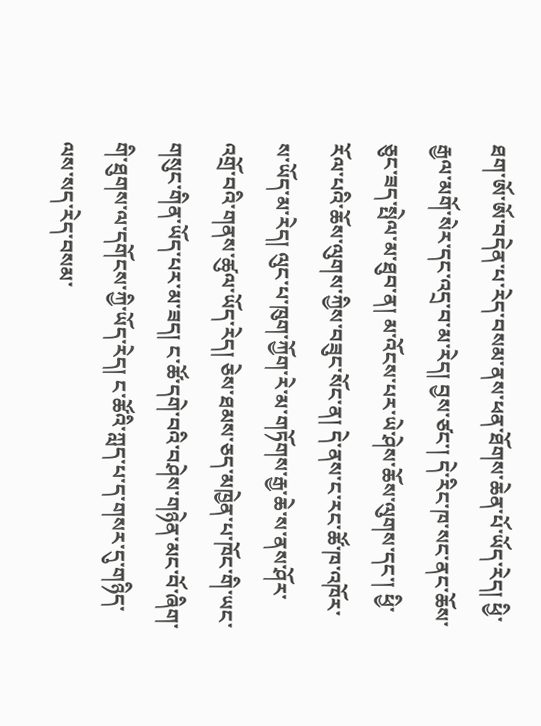ཐག་ཨོ་ཨོ་བདེན་པ་རེད་བསམ་ནས་ཕན་ཐོགས་ཆེན་པོ་ཡོད་རེད། ཕྱི་རྒྱལ་མགོ་སེར་དང་འདྲ་བ་མ་རེད། བྱས་ཙང་། དེ་རིང་ཁ་སང་ནང་ཆོས་ཅུང་ཟད་སྤེལ་མ་ཐུབ་ན། མ་འོངས་པར་ཡེ་ཤེས་ཆོས་ལུགས་དང་། ཕྱི་རོལ་པའི་ཆོས་ལུགས་ཀྱིས་བཟུང་སོང་ན། དེ་ནས་ང་རང་ཚོ་ཁ་འཁོར་ས་ཡོད་མ་རེད། ལུང་པ་ཁུག་ཀྱོག་རེ་མ་གཏོགས་རྒྱ་ཆེ་ས་ནས་ཤོར་འགྲོ་བའི་གནས་ཚུལ་ཡོད་རེད། ཅེས་ཐམས་ཅད་མཁྱེན་པ་ཁོང་གི་ཡང་གསུང་གིན་ཡོད་པར་མ་ཟད། ང་ཚོ་དགེ་བའི་བཤེས་གཉེན་མང་བོ་ཞིག་གི་ཐུགས་ལ་དགོངས་ཀྱི་ཡོད་རེད། ང་ཚོའི་ཀླད་པ་ད་གསར་དུ་གཉིད་ལས་སད་རེད་བསམ་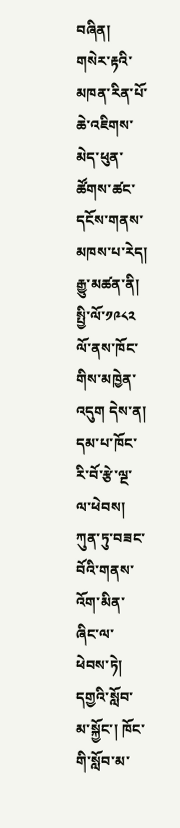བཞིན། གསེར་རྟའི་མཁན་རིན་པོ་ཆེ་འཇིགས་མེད་ཕུན་ཚོགས་ཚང་དངོས་གནས་མཁས་པ་རེད། རྒྱུ་མཚན་ནི། སྤྱི་ལོ་༡༩༨༢ ལོ་ནས་ཁོང་གིས་མཁྱེན་འདུག དེས་ན། དམ་པ་ཁོང་རི་བོ་རྩེ་ལྔ་ལ་ཕེབས། ཀུན་ཏུ་བཟང་བོའི་གནས་འོག་མིན་ཞིང་ལ་ཕེབས་ཏེ། དགྱའི་སློབ་མ་སྐྱོང་། ཁོང་གི་སློབ་མ་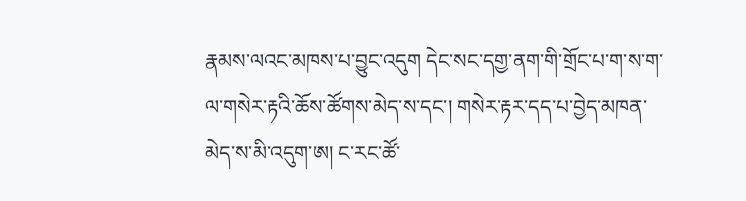རྣམས་ལའང་མཁས་པ་བྱུང་འདུག དེང་སང་དགྱ་ནག་གི་གྲོང་པ་ག་ས་ག་ལ་གསེར་རྟའི་ཆོས་ཚོགས་མེད་ས་དང་། གསེར་རྟར་དད་པ་བྱེད་མཁན་མེད་ས་མི་འདུག་ཨ། ང་རང་ཚོ་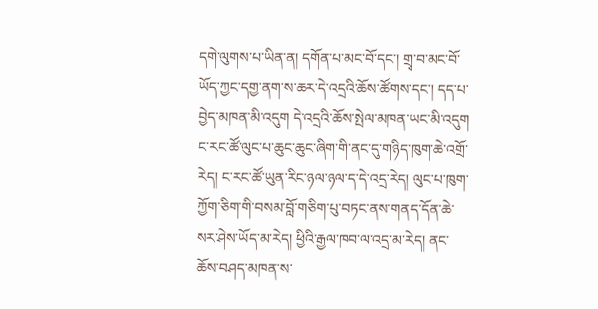དགེ་ལུགས་པ་ཡིན་ན། དགོན་པ་མང་བོ་དང་། གྲྭ་བ་མང་བོ་ཡོད་ཀྱང་དགྱ་ནག་ས་ཆར་དེ་འདྲའི་ཆོས་ཚོགས་དང་། དད་པ་བྱེད་མཁན་མི་འདུག དེ་འདྲའི་ཆོས་སྤེལ་མཁན་ཡང་མི་འདུག ང་རང་ཚོ་ལུང་པ་ཆུང་ཆུང་ཞིག་གི་ནང་དུ་གཉིད་ཁུག་ཆེ་འགྲོ་རེད། ང་རང་ཚོ་ཡུན་རིང་ཉལ་ཉལ་ད་དེ་འདྲ་རེད། ལུང་པ་ཁུག་ཀྱོག་ཅིག་གི་བསམ་བློ་གཅིག་པུ་བཏང་ནས་གནད་དོན་ཆེ་སར་ཤེས་ཡོད་མ་རེད། ཕྱིའི་རྒྱལ་ཁབ་ལ་འདྲ་མ་རེད། ནང་ཆོས་བཤད་མཁན་ས་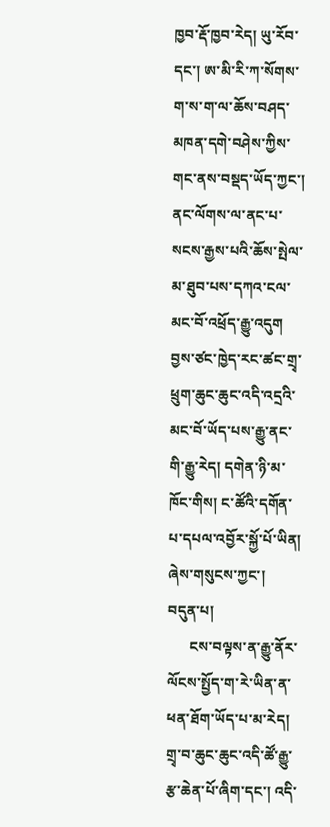ཁྱབ་རྡོ་ཁྱབ་རེད། ཡུ་རོབ་དང་། ཨ་མི་རི་ཀ་སོགས་ག་ས་ག་ལ་ཆོས་བཤད་མཁན་དགེ་བཤེས་ཀྱིས་གང་ནས་བསྡད་ཡོད་ཀྱང་། ནང་ལོགས་ལ་ནང་པ་སངས་རྒྱས་པའི་ཆོས་སྤེལ་མ་ཐུབ་པས་དཀའ་ངལ་མང་བོ་འཕྲོད་རྒྱུ་འདུག བྱས་ཙང་ཁྱེད་རང་ཚང་གྲྭ་ཕྲུག་ཆུང་ཆུང་འདི་འདྲའི་མང་བོ་ཡོད་པས་རྒྱུ་ནང་གི་རྒྱུ་རེད། དགེན་ཉི་མ་ཁོང་གིས། ང་ཚོའི་དགོན་པ་དཔལ་འབྱོར་སྐྱོ་པོ་ཡིན། ཞེས་གསུངས་ཀྱང་།
བདུན་པ།
      ངས་བལྟས་ན་རྒྱུ་ནོར་ལོངས་སྤྱོད་ག་རེ་ཡིན་ན་ཕན་ཐོག་ཡོད་པ་མ་རེད། གྲྭ་བ་ཆུང་ཆུང་འདི་ཚོ་རྒྱུ་རྩ་ཆེན་པོ་ཞིག་དང་། འདི་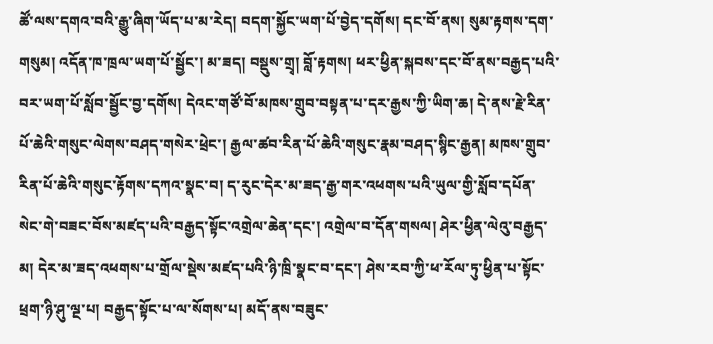ཚོ་ལས་དགའ་བའི་རྒྱུ་ཞིག་ཡོད་པ་མ་རེད། བདག་སྐྱོང་ཡག་པོ་བྱེད་དགོས། དང་བོ་ནས། སུམ་རྟགས་དག་གསུམ། འདོན་ཁ་ཁྲལ་ཡག་པོ་སྦྱོང་། མ་ཟད། བསྡུས་གྲྭ། བློ་རྟགས། ཕར་ཕྱིན་སྐབས་དང་བོ་ནས་བརྒྱད་པའི་བར་ཡག་པོ་སློབ་སྦྱོང་བྱ་དགོས། དེའང་གཙོ་བོ་མཁས་གྲུབ་བསྟན་པ་དར་རྒྱས་ཀྱི་ཡིག་ཆ། དེ་ནས་རྗེ་རིན་པོ་ཆེའི་གསུང་ལེགས་བཤད་གསེར་ཕྲེང་། རྒྱལ་ཚབ་རིན་པོ་ཆེའི་གསུང་རྣམ་བཤད་སྙིང་རྒྱན། མཁས་གྲུབ་རིན་པོ་ཆེའི་གསུང་རྟོགས་དཀའ་སྣང་བ། ད་རུང་དེར་མ་ཟད་རྒྱ་གར་འཕགས་པའི་ཡུལ་གྱི་སློབ་དཔོན་སེང་གེ་བཟང་བོས་མཛད་པའི་བརྒྱད་སྟོང་འགྲེལ་ཆེན་དང་། འགྲེལ་བ་དོན་གསལ། ཤེར་ཕྱིན་ལེའུ་བརྒྱད་མ། དེར་མ་ཟད་འཕགས་པ་གྲོལ་སྡེས་མཛད་པའི་ཉི་ཁྲི་སྣང་བ་དང་། ཤེས་རབ་ཀྱི་ཕ་རོལ་ཏུ་ཕྱིན་པ་སྟོང་ཕྲག་ཉི་ཤུ་ལྔ་པ། བརྒྱད་སྟོང་པ་ལ་སོགས་པ། མདོ་ནས་བཟུང་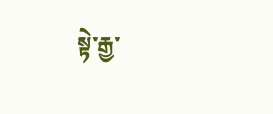སྟེ་རྒྱ་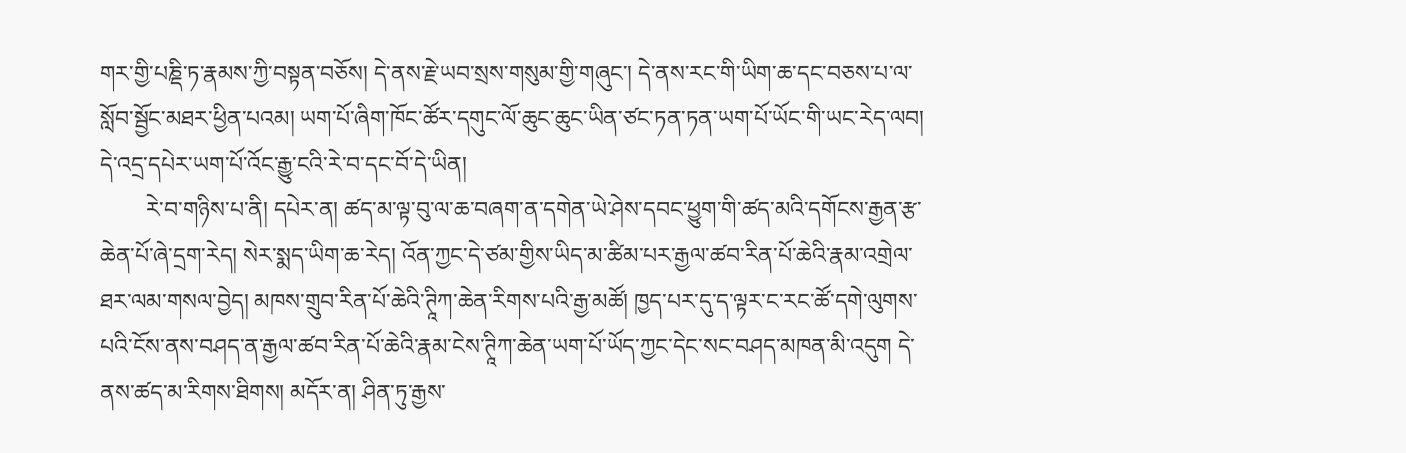གར་གྱི་པཎྡི་ཏ་རྣམས་ཀྱི་བསྟན་བཅོས། དེ་ནས་རྗེ་ཡབ་སྲས་གསུམ་གྱི་གཞུང་། དེ་ནས་རང་གི་ཡིག་ཆ་དང་བཅས་པ་ལ་སློབ་སྦྱོང་མཐར་ཕྱིན་པའམ། ཡག་པོ་ཞིག་ཁོང་ཚོར་དགུང་ལོ་ཆུང་ཆུང་ཡིན་ཙང་ཏན་ཏན་ཡག་པོ་ཡོང་གི་ཡང་རེད་ལབ། དེ་འདྲ་དཔེར་ཡག་པོ་འོང་རྒྱུ་ངའི་རེ་བ་དང་བོ་དེ་ཡིན།
        རེ་བ་གཉིས་པ་ནི། དཔེར་ན། ཚད་མ་ལྟ་བུ་ལ་ཆ་བཞག་ན་དགེན་ཡེ་ཤེས་དབང་ཕྱུག་གི་ཚད་མའི་དགོངས་རྒྱན་རྩ་ཆེན་པོ་ཞེ་དྲག་རེད། སེར་སྨད་ཡིག་ཆ་རེད། འོན་ཀྱང་དེ་ཙམ་གྱིས་ཡིད་མ་ཚིམ་པར་རྒྱལ་ཚབ་རིན་པོ་ཆེའི་རྣམ་འགྲེལ་ཐར་ལམ་གསལ་བྱེད། མཁས་གྲུབ་རིན་པོ་ཆེའི་ཊཱིཀ་ཆེན་རིགས་པའི་རྒྱ་མཚོ། ཁྱད་པར་དུ་ད་ལྟར་ང་རང་ཚོ་དགེ་ལུགས་པའི་ངོས་ནས་བཤད་ན་རྒྱལ་ཚབ་རིན་པོ་ཆེའི་རྣམ་ངེས་ཊཱིཀ་ཆེན་ཡག་པོ་ཡོད་ཀྱང་དེང་སང་བཤད་མཁན་མི་འདུག དེ་ནས་ཚད་མ་རིགས་ཐིགས། མདོར་ན། ཤིན་ཏུ་རྒྱས་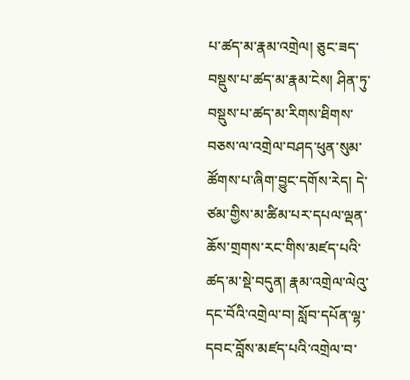པ་ཚད་མ་རྣམ་འགྲེལ། ཅུང་ཟད་བསྡུས་པ་ཚད་མ་རྣམ་ངེས། ཤིན་ཏུ་བསྡུས་པ་ཚད་མ་རིགས་ཐིགས་བཅས་ལ་འགྲེལ་བཤད་ཕུན་སུམ་ཚོགས་པ་ཞིག་བྱུང་དགོས་རེད། དེ་ཙམ་གྱིས་མ་ཚིམ་པར་དཔལ་ལྡན་ཆོས་གྲགས་རང་གིས་མཛད་པའི་ཚད་མ་སྡེ་བདུན། རྣམ་འགྲེལ་ལེའུ་དང་བོའི་འགྲེལ་བ། སློབ་དཔོན་ལྷ་དབང་བློས་མཛད་པའི་འགྲེལ་བ་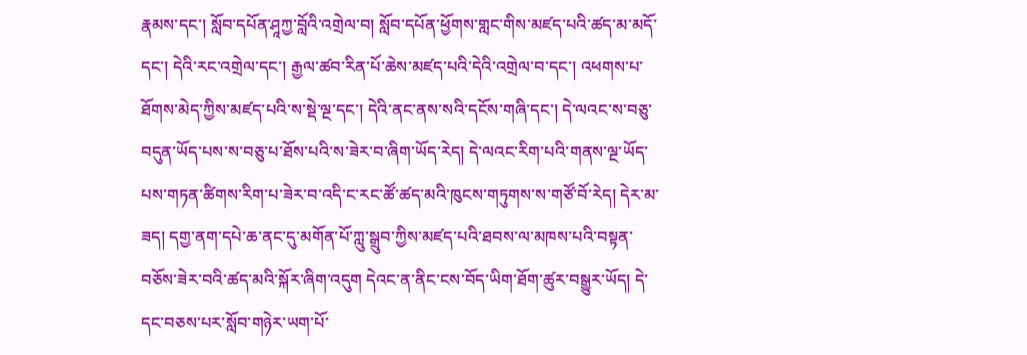རྣམས་དང་། སློབ་དཔོན་ཤཱཀྱ་བློའི་འགྲེལ་བ། སློབ་དཔོན་ཕྱོགས་གླང་གིས་མཛད་པའི་ཚད་མ་མདོ་དང་། དེའི་རང་འགྲེལ་དང་། རྒྱལ་ཚབ་རིན་པོ་ཆེས་མཛད་པའི་དེའི་འགྲེལ་བ་དང་། འཕགས་པ་ཐོགས་མེད་ཀྱིས་མཛད་པའི་ས་སྡེ་ལྔ་དང་། དེའི་ནང་ནས་སའི་དངོས་གཞི་དང་། དེ་ལའང་ས་བཅུ་བདུན་ཡོད་པས་ས་བཅུ་པ་ཐོས་པའི་ས་ཟེར་བ་ཞིག་ཡོད་རེད། དེ་ལའང་རིག་པའི་གནས་ལྔ་ཡོད་པས་གཏན་ཚིགས་རིག་པ་ཟེར་བ་འདི་ང་རང་ཚོ་ཚད་མའི་ཁུངས་གཏུགས་ས་གཙོ་བོ་རེད། དེར་མ་ཟད། དགྱ་ནག་དཔེ་ཆ་ནང་དུ་མགོན་པོ་ཀླུ་སྒྲུབ་ཀྱིས་མཛད་པའི་ཐབས་ལ་མཁས་པའི་བསྟན་བཅོས་ཟེར་བའི་ཚད་མའི་སྐོར་ཞིག་འདུག དེའང་ན་ནིང་ངས་བོད་ཡིག་ཐོག་ཚུར་བསྒྱུར་ཡོད། དེ་དང་བཅས་པར་སློབ་གཉེར་ཡག་པོ་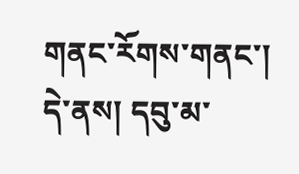གནང་རོགས་གནང་། དེ་ནས། དབུ་མ་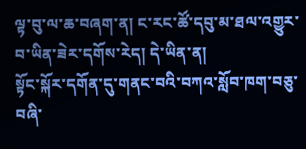ལྟ་བུ་ལ་ཆ་བཞག་ན། ང་རང་ཚོ་དབུ་མ་ཐལ་འགྱུར་བ་ཡིན་ཟེར་དགོས་རེད། དེ་ཡིན་ན།
སྟོང་སྐོར་དགོན་དུ་གནང་བའི་བཀའ་སློབ་ཁག་བཅུ་བཞི་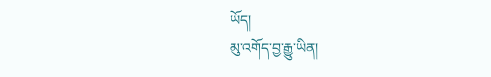ཡོད།
མུ་འགོད་བྱ་རྒྱུ་ཡིན།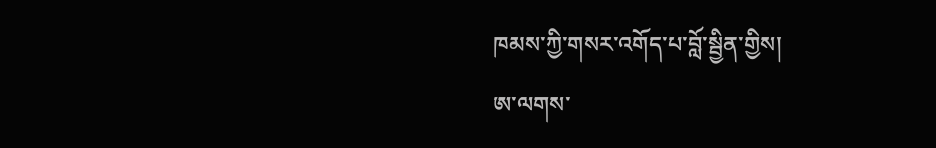ཁམས་ཀྱི་གསར་འགོད་པ་བློ་སྦྱིན་གྱིས།
ཨ་ལགས་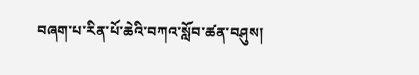བཞག་པ་རིན་པོ་ཆེའི་བཀའ་སློབ་ཚན་བཤུས།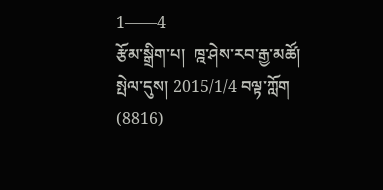1——4
རྩོམ་སྒྲིག་པ།  ཁྰ་ཤེས་རབ་རྒྱ་མཚོ།  སྤེལ་དུས། 2015/1/4 བལྟ་ཀློག (8816)